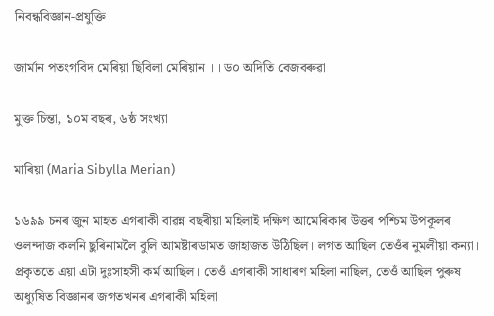নিবন্ধবিজ্ঞান-প্ৰযুক্তি

জার্মান পতংগবিদ মেৰিয়া ছিবিলা মেৰিয়ান ।। ড০ অদিতি বেজবৰুৱা

মুক্ত চিন্তা, ১০ম বছৰ, ৬ষ্ঠ সংখ্যা

মাৰিয়া (Maria Sibylla Merian)

১৬৯৯ চনৰ জুন মাহত এগৰাকী বাৱন্ন বছৰীয়া মহিলাই দক্ষিণ আমেৰিকাৰ উত্তৰ পশ্চিম উপকূলৰ ওলন্দাজ কলনি ছুৰিনামলৈ বুলি আমষ্টাৰডামত জাহাজত উঠিছিল। লগত আছিল তেওঁৰ নুমলীয়া কন্যা। প্ৰকৃততে এয়া এটা দুঃসাহসী কৰ্ম আছিল। তেওঁ এগৰাকী সাধাৰণ মহিলা নাছিল, তেওঁ আছিল পুৰুষ অধ্যুষিত বিজ্ঞানৰ জগতখনৰ এগৰাকী মহিলা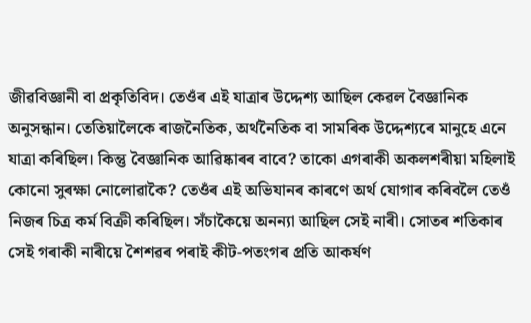জীৱবিজ্ঞানী বা প্রকৃতিবিদ। তেওঁৰ এই যাত্ৰাৰ উদ্দেশ্য আছিল কেৱল বৈজ্ঞানিক অনুসন্ধান। তেতিয়ালৈকে ৰাজনৈতিক, অর্থনৈতিক বা সামৰিক উদ্দেশ্যৰে মানুহে এনে যাত্ৰা কৰিছিল। কিন্তু বৈজ্ঞানিক আৱিষ্কাৰৰ বাবে? তাকো এগৰাকী অকলশৰীয়া মহিলাই কোনো সুৰক্ষা নোলোৱাকৈ? তেওঁৰ এই অভিযানৰ কাৰণে অর্থ যোগাৰ কৰিবলৈ তেওঁ নিজৰ চিত্ৰ কৰ্ম বিক্ৰী কৰিছিল। সঁচাকৈয়ে অনন্যা আছিল সেই নাৰী। সোতৰ শতিকাৰ সেই গৰাকী নাৰীয়ে শৈশৱৰ পৰাই কীট-পতংগৰ প্ৰতি আকর্ষণ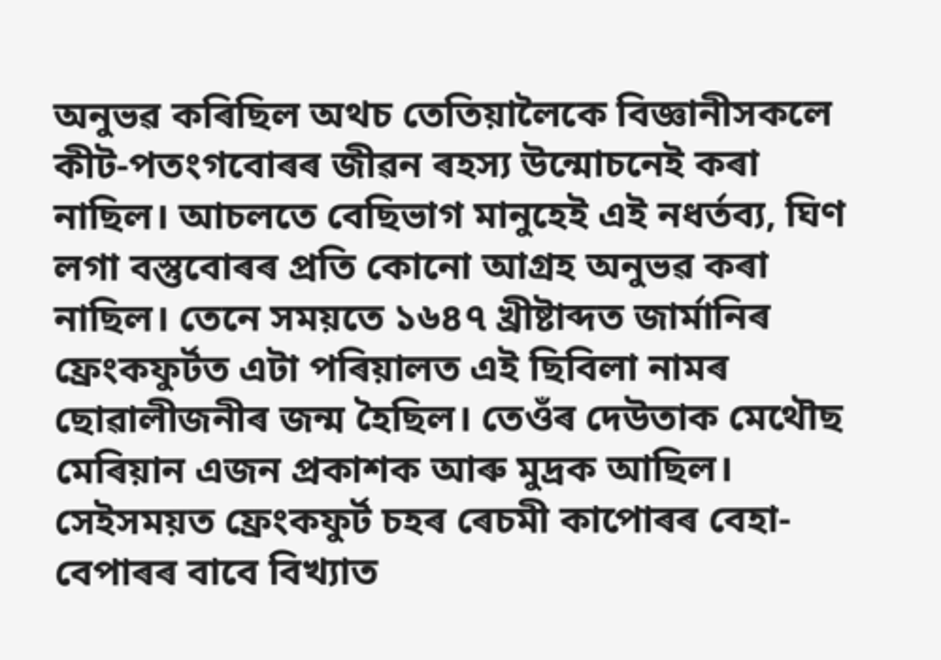অনুভৱ কৰিছিল অথচ তেতিয়ালৈকে বিজ্ঞানীসকলে কীট-পতংগবোৰৰ জীৱন ৰহস্য উন্মোচনেই কৰা নাছিল। আচলতে বেছিভাগ মানুহেই এই নধর্তব্য, ঘিণ লগা বস্তুবোৰৰ প্ৰতি কোনো আগ্রহ অনুভৱ কৰা নাছিল। তেনে সময়তে ১৬৪৭ খ্ৰীষ্টাব্দত জার্মানিৰ ফ্ৰেংকফুৰ্টত এটা পৰিয়ালত এই ছিবিলা নামৰ ছোৱালীজনীৰ জন্ম হৈছিল। তেওঁৰ দেউতাক মেথৌছ মেৰিয়ান এজন প্ৰকাশক আৰু মুদ্ৰক আছিল। সেইসময়ত ফ্ৰেংকফুর্ট চহৰ ৰেচমী কাপোৰৰ বেহা-বেপাৰৰ বাবে বিখ্যাত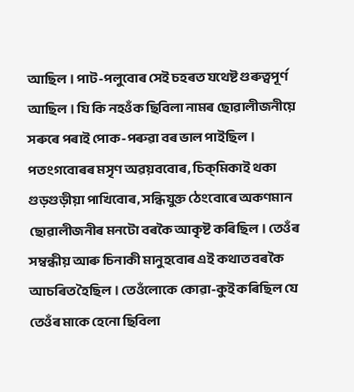আছিল। পাট-পলুবোৰ সেই চহৰত যথেষ্ট গুৰুত্বপূৰ্ণ আছিল। যি কি নহওঁক ছিবিলা নামৰ ছোৱালীজনীয়ে সৰুৰে পৰাই পোক-পৰুৱা বৰ ভাল পাইছিল। পতংগবোৰৰ মসৃণ অৱয়ববোৰ, চিক্‌মিকাই থকা গুড়গুড়ীয়া পাখিবোৰ, সন্ধিযুক্ত ঠেংবোৰে অকণমান ছোৱালীজনীৰ মনটো বৰকৈ আকৃষ্ট কৰিছিল। তেওঁৰ সম্বন্ধীয় আৰু চিনাকী মানুহবোৰ এই কথাত বৰকৈ আচৰিত হৈছিল। তেওঁলোকে কোৱা-কুই কৰিছিল যে তেওঁৰ মাকে হেনো ছিবিলা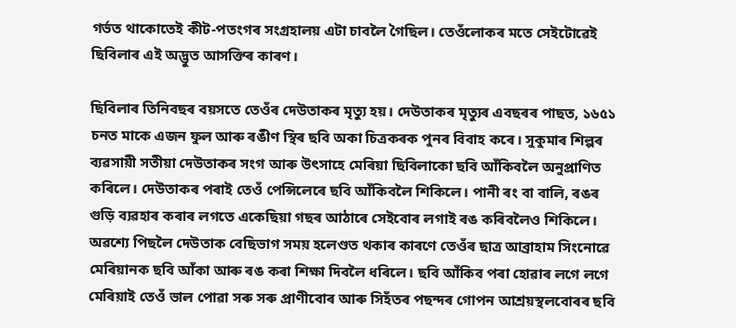গৰ্ভত থাকোতেই কীট-পতংগৰ সংগ্ৰহালয় এটা চাবলৈ গৈছিল। তেওঁলোকৰ মতে সেইটোৱেই ছিবিলাৰ এই অদ্ভুত আসক্তিৰ কাৰণ।

ছিবিলাৰ তিনিবছৰ বয়সতে তেওঁৰ দেউতাকৰ মৃত্যু হয়। দেউতাকৰ মৃত্যুৰ এবছৰৰ পাছত, ১৬৫১ চনত মাকে এজন ফুল আৰু ৰঙীণ স্থিৰ ছবি অকা চিত্ৰকৰক পুনৰ বিবাহ কৰে। সুকুমাৰ শিল্পৰ ব্যৱসায়ী সতীয়া দেউতাকৰ সংগ আৰু উৎসাহে মেৰিয়া ছিবিলাকো ছবি আঁকিবলৈ অনুপ্ৰাণিত কৰিলে। দেউতাকৰ পৰাই তেওঁ পেন্সিলেৰে ছবি আঁকিবলৈ শিকিলে। পানী ৰং বা বালি, ৰঙৰ গুড়ি ব্যৱহাৰ কৰাৰ লগতে একেছিয়া গছৰ আঠাৰে সেইবোৰ লগাই ৰঙ কৰিবলৈও শিকিলে। অৱশ্যে পিছলৈ দেউতাক বেছিভাগ সময় হলেণ্ডত থকাৰ কাৰণে তেওঁৰ ছাত্ৰ আব্ৰাহাম সিংনোৱে মেৰিয়ানক ছবি আঁকা আৰু ৰঙ কৰা শিক্ষা দিবলৈ ধৰিলে। ছবি আঁকিব পৰা হোৱাৰ লগে লগে মেৰিয়াই তেওঁ ভাল পোৱা সৰু সৰু প্ৰাণীবোৰ আৰু সিহঁতৰ পছন্দৰ গোপন আশ্রয়স্থলবোৰৰ ছবি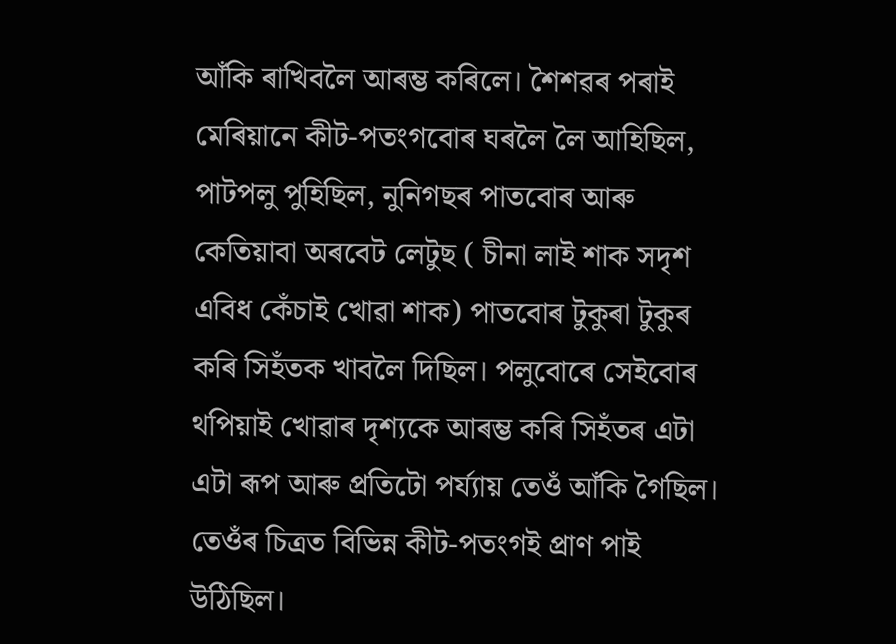আঁকি ৰাখিবলৈ আৰম্ভ কৰিলে। শৈশৱৰ পৰাই মেৰিয়ানে কীট-পতংগবোৰ ঘৰলৈ লৈ আহিছিল, পাটপলু পুহিছিল, নুনিগছৰ পাতবোৰ আৰু কেতিয়াবা অৰবেট লেটুছ ( চীনা লাই শাক সদৃশ এবিধ কেঁচাই খোৱা শাক) পাতবোৰ টুকুৰা টুকুৰ কৰি সিহঁতক খাবলৈ দিছিল। পলুবোৰে সেইবোৰ থপিয়াই খোৱাৰ দৃশ্যকে আৰম্ভ কৰি সিহঁতৰ এটা এটা ৰূপ আৰু প্ৰতিটো পৰ্য্যায় তেওঁ আঁকি গৈছিল। তেওঁৰ চিত্ৰত বিভিন্ন কীট-পতংগই প্ৰাণ পাই উঠিছিল।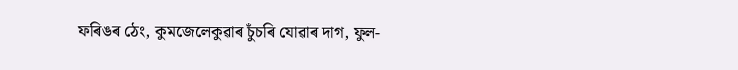ফৰিঙৰ ঠেং, কুমজেলেকুৱাৰ চুঁচৰি যোৱাৰ দাগ, ফুল-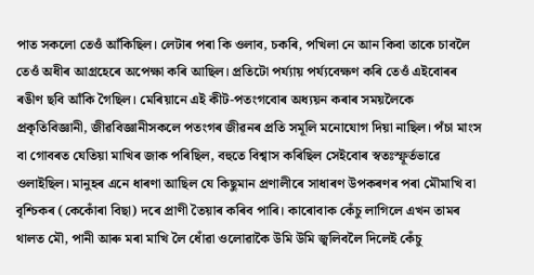পাত সকলো তেওঁ আঁকিছিল। লেটাৰ পৰা কি ওলাব, চকৰি, পখিলা নে আন কিবা তাকে চাবলৈ তেওঁ অধীৰ আগ্ৰহেৰে অপেক্ষা কৰি আছিল। প্ৰতিটো পৰ্য্যায় পৰ্য্যবেক্ষণ কৰি তেওঁ এইবোৰৰ ৰঙীণ ছবি আঁকি গৈছিল। মেৰিয়ানে এই কীট-পতংগবোৰ অধ্যয়ন কৰাৰ সময়লৈকে প্ৰকৃতিবিজ্ঞানী, জীৱবিজ্ঞানীসকলে পতংগৰ জীৱনৰ প্ৰতি সমূলি মনোযোগ দিয়া নাছিল। পঁচা মাংস বা গোবৰত যেতিয়া মাখিৰ জাক পৰিছিল, বহুতে বিশ্বাস কৰিছিল সেইবোৰ স্বতঃস্ফূর্তভাৱে ওলাইছিল। মানুহৰ এনে ধাৰণা আছিল যে কিছুমান প্ৰণালীৰে সাধাৰণ উপকৰণৰ পৰা মৌমাখি বা বৃশ্চিকৰ (কেকোঁৰা বিছা) দৰে প্ৰাণী তৈয়াৰ কৰিব পাৰি। কাৰোবাক কেঁচু লাগিলে এখন তামৰ থালত মৌ, পানী আৰু মৰা মাখি লৈ ধোঁৱা ওলোৱাকৈ উমি উমি জ্বলিবলৈ দিলেই কেঁচু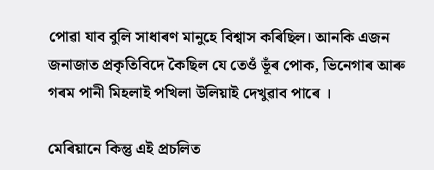পোৱা যাব বুলি সাধাৰণ মানুহে বিশ্বাস কৰিছিল। আনকি এজন জনাজাত প্রকৃতিবিদে কৈছিল যে তেওঁ ভূঁৰ পোক, ভিনেগাৰ আৰু গৰম পানী মিহলাই পখিলা উলিয়াই দেখুৱাব পাৰে ।

মেৰিয়ানে কিন্তু এই প্রচলিত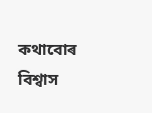কথাবোৰ বিশ্বাস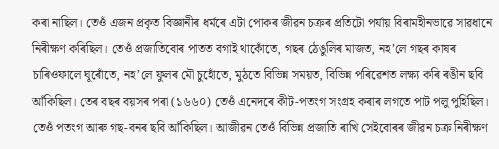কৰা নাছিল। তেওঁ এজন প্রকৃত বিজ্ঞানীৰ ধৰ্মৰে এটা পোকৰ জীৱন চক্ৰৰ প্ৰতিটো পৰ্যায় বিৰামহীনভাৱে সাৱধানে নিৰীক্ষণ কৰিছিল। তেওঁ প্ৰজাতিবোৰ পাতত বগাই থাকোঁতে, গছৰ ঠেঙুলিৰ মাজত, নহ’লে গছৰ কাষৰ চাৰিওফালে ঘূৰোঁতে, নহ’লে ফুলৰ মৌ চুহোঁতে, মুঠতে বিভিন্ন সময়ত, বিভিন্ন পৰিৱেশত লক্ষ্য কৰি ৰঙীন ছবি আঁকিছিল। তেৰ বছৰ বয়সৰ পৰা (১৬৬০) তেওঁ এনেদৰে কীট-পতংগ সংগ্ৰহ কৰাৰ লগতে পাট পলু পুহিছিল। তেওঁ পতংগ আৰু গছ-বনৰ ছবি আঁকিছিল। আজীৱন তেওঁ বিভিন্ন প্রজাতি ৰাখি সেইবোৰৰ জীৱন চক্ৰ নিৰীক্ষণ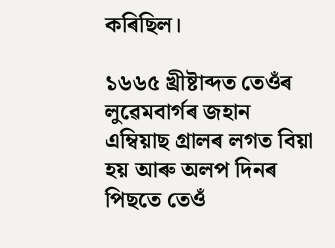কৰিছিল।

১৬৬৫ খ্ৰীষ্টাব্দত তেওঁৰ লুৱেমবাৰ্গৰ জহান এম্বিয়াছ গ্ৰালৰ লগত বিয়া হয় আৰু অলপ দিনৰ পিছতে তেওঁ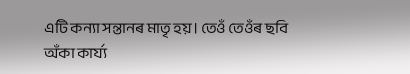এটি কন্যা সন্তানৰ মাতৃ হয়। তেওঁ তেওঁৰ ছবি অঁকা কাৰ্য্য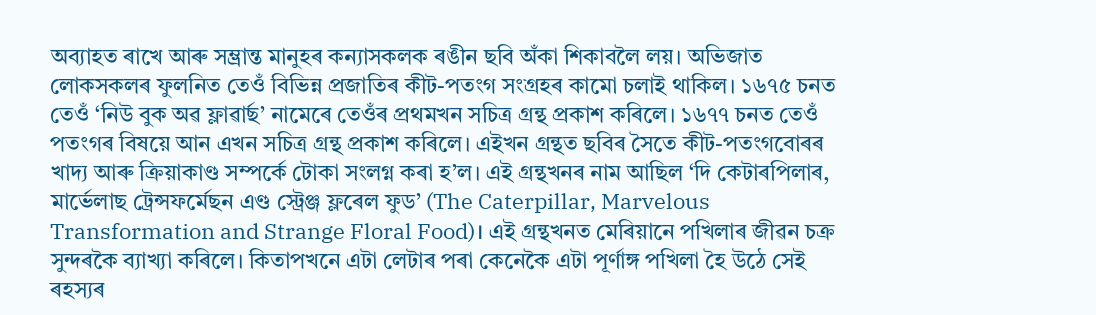অব্যাহত ৰাখে আৰু সম্ভ্ৰান্ত মানুহৰ কন্যাসকলক ৰঙীন ছবি অঁকা শিকাবলৈ লয়। অভিজাত লোকসকলৰ ফুলনিত তেওঁ বিভিন্ন প্ৰজাতিৰ কীট-পতংগ সংগ্ৰহৰ কামো চলাই থাকিল। ১৬৭৫ চনত তেওঁ ‘নিউ বুক অৱ ফ্লাৱাৰ্ছ’ নামেৰে তেওঁৰ প্ৰথমখন সচিত্ৰ গ্ৰন্থ প্ৰকাশ কৰিলে। ১৬৭৭ চনত তেওঁ পতংগৰ বিষয়ে আন এখন সচিত্র গ্রন্থ প্রকাশ কৰিলে। এইখন গ্ৰন্থত ছবিৰ সৈতে কীট-পতংগবোৰৰ খাদ্য আৰু ক্ৰিয়াকাণ্ড সম্পর্কে টোকা সংলগ্ন কৰা হ’ল। এই গ্ৰন্থখনৰ নাম আছিল ‘দি কেটাৰপিলাৰ, মার্ভেলাছ ট্রেন্সফর্মেছন এণ্ড স্ট্রেঞ্জ ফ্লৰেল ফুড’ (The Caterpillar, Marvelous Transformation and Strange Floral Food)। এই গ্ৰন্থখনত মেৰিয়ানে পখিলাৰ জীৱন চক্ৰ সুন্দৰকৈ ব্যাখ্যা কৰিলে। কিতাপখনে এটা লেটাৰ পৰা কেনেকৈ এটা পূর্ণাঙ্গ পখিলা হৈ উঠে সেই ৰহস্যৰ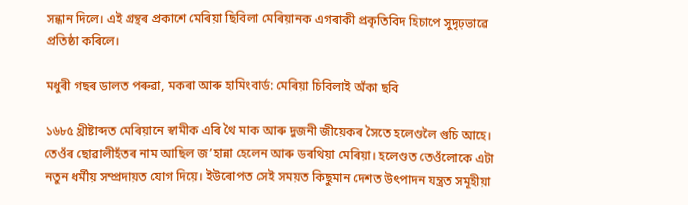সন্ধান দিলে। এই গ্ৰন্থৰ প্ৰকাশে মেৰিয়া ছিবিলা মেৰিয়ানক এগৰাকী প্রকৃতিবিদ হিচাপে সুদৃঢ়ভাৱে প্রতিষ্ঠা কৰিলে।

মধুৰী গছৰ ডালত পৰুৱা, মকৰা আৰু হামিংবাৰ্ড: মেৰিয়া চিবিলাই অঁকা ছবি

১৬৮৫ খ্ৰীষ্টাব্দত মেৰিয়ানে স্বামীক এৰি থৈ মাক আৰু দুজনী জীয়েকৰ সৈতে হলেণ্ডলৈ গুচি আহে। তেওঁৰ ছোৱালীহঁতৰ নাম আছিল জ’হান্না হেলেন আৰু ডৰথিয়া মেৰিয়া। হলেণ্ডত তেওঁলোকে এটা নতুন ধর্মীয় সম্প্রদায়ত যোগ দিয়ে। ইউৰোপত সেই সময়ত কিছুমান দেশত উৎপাদন যন্ত্ৰত সমূহীয়া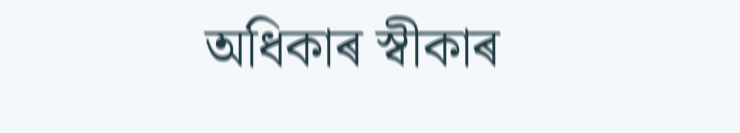অধিকাৰ স্বীকাৰ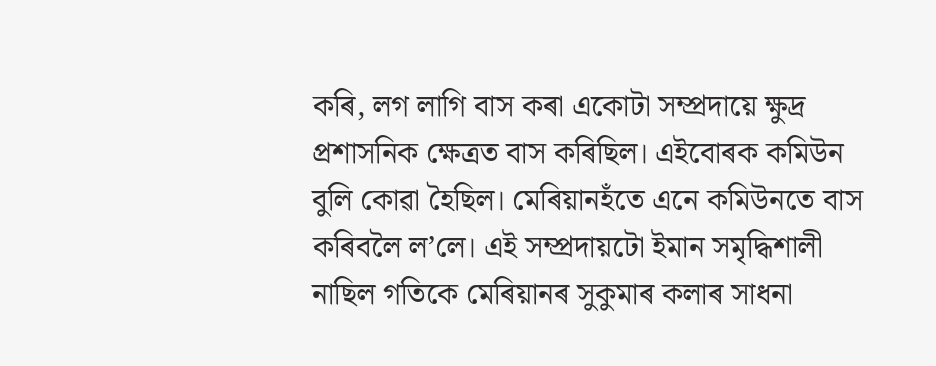কৰি, লগ লাগি বাস কৰা একোটা সম্প্রদায়ে ক্ষুদ্র প্রশাসনিক ক্ষেত্ৰত বাস কৰিছিল। এইবোৰক কমিউন বুলি কোৱা হৈছিল। মেৰিয়ানহঁতে এনে কমিউনতে বাস কৰিবলৈ ল’লে। এই সম্প্রদায়টো ইমান সমৃদ্ধিশালী নাছিল গতিকে মেৰিয়ানৰ সুকুমাৰ কলাৰ সাধনা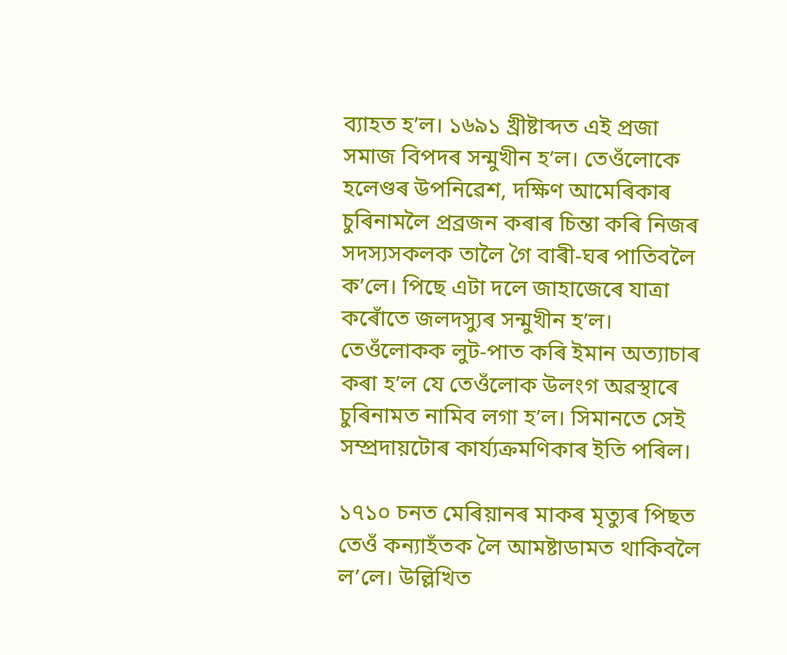ব্যাহত হ’ল। ১৬৯১ খ্ৰীষ্টাব্দত এই প্রজা সমাজ বিপদৰ সন্মুখীন হ’ল। তেওঁলোকে হলেণ্ডৰ উপনিৱেশ, দক্ষিণ আমেৰিকাৰ চুৰিনামলৈ প্ৰব্ৰজন কৰাৰ চিন্তা কৰি নিজৰ সদস্যসকলক তালৈ গৈ বাৰী-ঘৰ পাতিবলৈ ক’লে। পিছে এটা দলে জাহাজেৰে যাত্ৰা কৰোঁতে জলদস্যুৰ সন্মুখীন হ’ল। তেওঁলোকক লুট-পাত কৰি ইমান অত্যাচাৰ কৰা হ’ল যে তেওঁলোক উলংগ অৱস্থাৰে চুৰিনামত নামিব লগা হ’ল। সিমানতে সেই সম্প্রদায়টোৰ কাৰ্য্যক্ৰমণিকাৰ ইতি পৰিল।

১৭১০ চনত মেৰিয়ানৰ মাকৰ মৃত্যুৰ পিছত তেওঁ কন্যাহঁতক লৈ আমষ্টাডামত থাকিবলৈ ল’লে। উল্লিখিত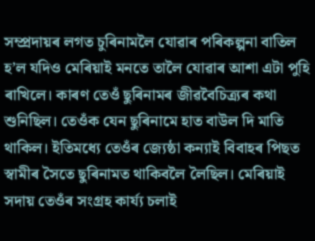সম্প্ৰদায়ৰ লগত চুৰিনামলৈ যোৱাৰ পৰিকল্পনা বাতিল হ’ল যদিও মেৰিয়াই মনতে তালৈ যোৱাৰ আশা এটা পুহি ৰাখিলে। কাৰণ তেওঁ ছুৰিনামৰ জীৱবৈচিত্ৰ্যৰ কথা শুনিছিল। তেওঁক যেন ছুৰিনামে হাত বাউল দি মাতি থাকিল। ইতিমধ্যে তেওঁৰ জ্যেষ্ঠা কন্যাই বিবাহৰ পিছত স্বামীৰ সৈতে ছুৰিনামত থাকিবলৈ লৈছিল। মেৰিয়াই সদায় তেওঁৰ সংগ্ৰহ কাৰ্য্য চলাই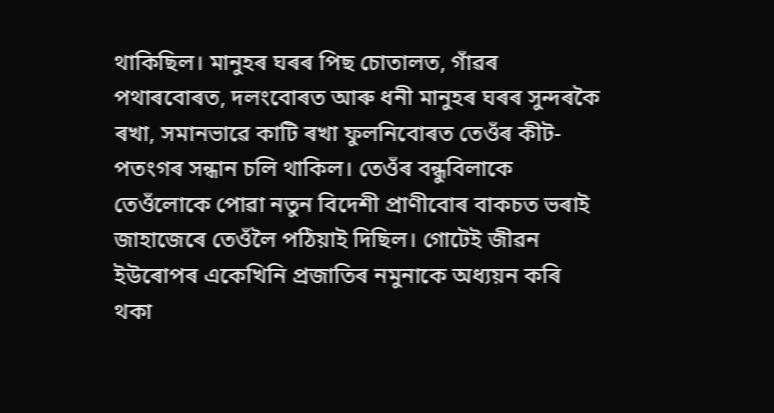থাকিছিল। মানুহৰ ঘৰৰ পিছ চোতালত, গাঁৱৰ পথাৰবোৰত, দলংবোৰত আৰু ধনী মানুহৰ ঘৰৰ সুন্দৰকৈ ৰখা, সমানভাৱে কাটি ৰখা ফুলনিবোৰত তেওঁৰ কীট-পতংগৰ সন্ধান চলি থাকিল। তেওঁৰ বন্ধুবিলাকে তেওঁলোকে পোৱা নতুন বিদেশী প্ৰাণীবোৰ বাকচত ভৰাই জাহাজেৰে তেওঁলৈ পঠিয়াই দিছিল। গোটেই জীৱন ইউৰোপৰ একেখিনি প্ৰজাতিৰ নমুনাকে অধ্যয়ন কৰি থকা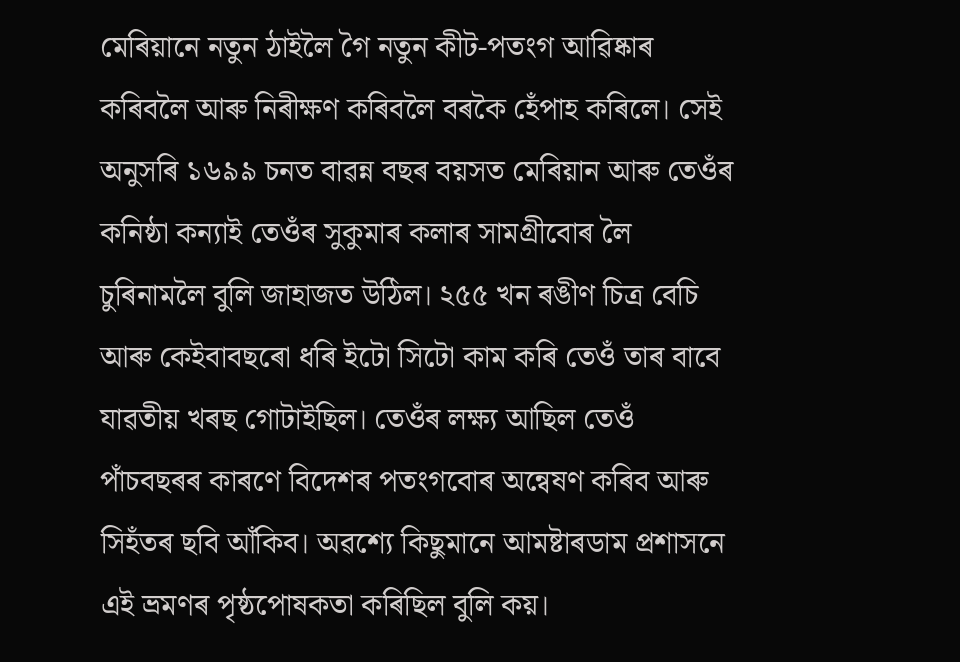মেৰিয়ানে নতুন ঠাইলৈ গৈ নতুন কীট-পতংগ আৱিষ্কাৰ কৰিবলৈ আৰু নিৰীক্ষণ কৰিবলৈ বৰকৈ হেঁপাহ কৰিলে। সেই অনুসৰি ১৬৯৯ চনত বাৱন্ন বছৰ বয়সত মেৰিয়ান আৰু তেওঁৰ কনিষ্ঠা কন্যাই তেওঁৰ সুকুমাৰ কলাৰ সামগ্ৰীবোৰ লৈ চুৰিনামলৈ বুলি জাহাজত উঠিল। ২৫৫ খন ৰঙীণ চিত্র বেচি আৰু কেইবাবছৰো ধৰি ইটো সিটো কাম কৰি তেওঁ তাৰ বাবে যাৱতীয় খৰছ গোটাইছিল। তেওঁৰ লক্ষ্য আছিল তেওঁ পাঁচবছৰৰ কাৰণে বিদেশৰ পতংগবোৰ অন্বেষণ কৰিব আৰু সিহঁতৰ ছবি আঁকিব। অৱশ্যে কিছুমানে আমষ্টাৰডাম প্রশাসনে এই ভ্ৰমণৰ পৃষ্ঠপোষকতা কৰিছিল বুলি কয়।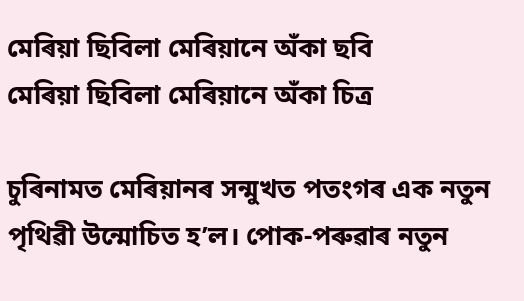মেৰিয়া ছিবিলা মেৰিয়ানে অঁকা ছবি
মেৰিয়া ছিবিলা মেৰিয়ানে অঁকা চিত্ৰ

চুৰিনামত মেৰিয়ানৰ সন্মুখত পতংগৰ এক নতুন পৃথিৱী উন্মোচিত হ’ল। পোক-পৰুৱাৰ নতুন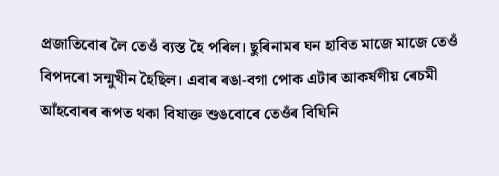প্রজাতিবোৰ লৈ তেওঁ ব্যস্ত হৈ পৰিল। ছুৰিনামৰ ঘন হাবিত মাজে মাজে তেওঁ বিপদৰো সন্মুখীন হৈছিল। এবাৰ ৰঙা-বগা পোক এটাৰ আকৰ্ষণীয় ৰেচমী আঁহবোৰৰ ৰূপত থকা বিষাক্ত শুঙবোৰে তেওঁৰ বিঘিনি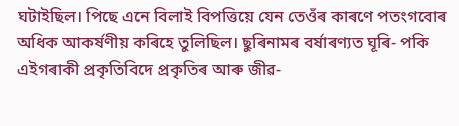ঘটাইছিল। পিছে এনে বিলাই বিপত্তিয়ে যেন তেওঁৰ কাৰণে পতংগবোৰ অধিক আকৰ্ষণীয় কৰিহে তুলিছিল। ছুৰিনামৰ বৰ্ষাৰণ্যত ঘূৰি- পকি এইগৰাকী প্রকৃতিবিদে প্ৰকৃতিৰ আৰু জীৱ-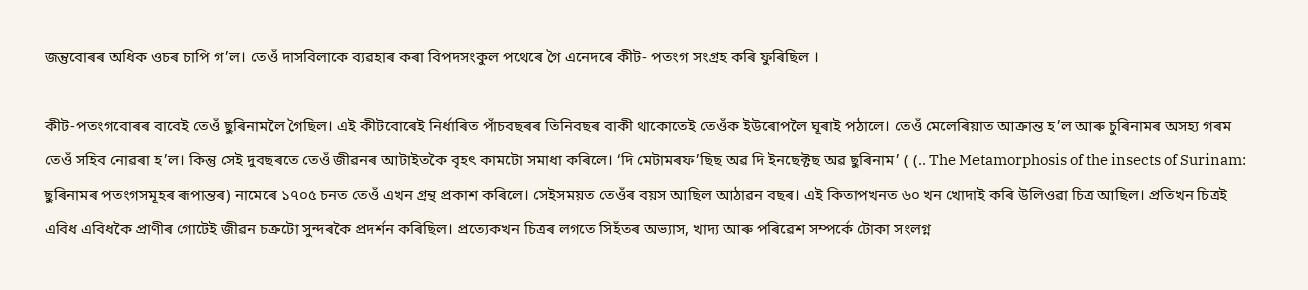জন্তুবোৰৰ অধিক ওচৰ চাপি গ’ল। তেওঁ দাসবিলাকে ব্যৱহাৰ কৰা বিপদসংকুল পথেৰে গৈ এনেদৰে কীট- পতংগ সংগ্ৰহ কৰি ফুৰিছিল ।

কীট-পতংগবোৰৰ বাবেই তেওঁ ছুৰিনামলৈ গৈছিল। এই কীটবোৰেই নিৰ্ধাৰিত পাঁচবছৰৰ তিনিবছৰ বাকী থাকোতেই তেওঁক ইউৰোপলৈ ঘূৰাই পঠালে। তেওঁ মেলেৰিয়াত আক্ৰান্ত হ’ল আৰু চুৰিনামৰ অসহ্য গৰম তেওঁ সহিব নোৱৰা হ’ল। কিন্তু সেই দুবছৰতে তেওঁ জীৱনৰ আটাইতকৈ বৃহৎ কামটো সমাধা কৰিলে। ‘দি মেটামৰফ’ছিছ অৱ দি ইনছেক্টছ অৱ ছুৰিনাম’ ( (.. The Metamorphosis of the insects of Surinam: ছুৰিনামৰ পতংগসমূহৰ ৰূপান্তৰ) নামেৰে ১৭০৫ চনত তেওঁ এখন গ্ৰন্থ প্ৰকাশ কৰিলে। সেইসময়ত তেওঁৰ বয়স আছিল আঠাৱন বছৰ। এই কিতাপখনত ৬০ খন খোদাই কৰি উলিওৱা চিত্ৰ আছিল। প্ৰতিখন চিত্রই এবিধ এবিধকৈ প্ৰাণীৰ গোটেই জীৱন চক্ৰটো সুন্দৰকৈ প্ৰদৰ্শন কৰিছিল। প্ৰত্যেকখন চিত্ৰৰ লগতে সিহঁতৰ অভ্যাস, খাদ্য আৰু পৰিৱেশ সম্পৰ্কে টোকা সংলগ্ন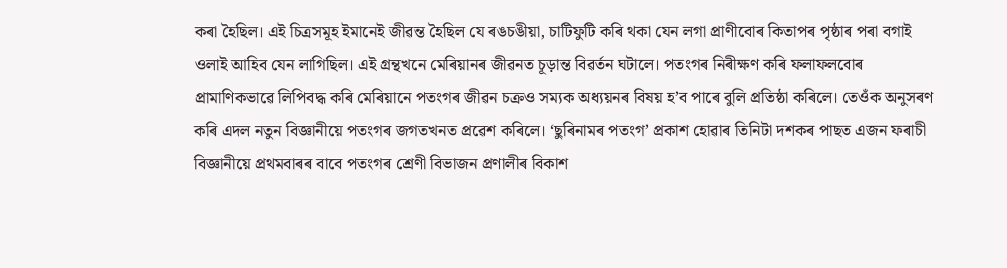কৰা হৈছিল। এই চিত্ৰসমূহ ইমানেই জীৱন্ত হৈছিল যে ৰঙচঙীয়া, চাটিফুটি কৰি থকা যেন লগা প্ৰাণীবোৰ কিতাপৰ পৃষ্ঠাৰ পৰা বগাই ওলাই আহিব যেন লাগিছিল। এই গ্ৰন্থখনে মেৰিয়ানৰ জীৱনত চূড়ান্ত বিৱৰ্তন ঘটালে। পতংগৰ নিৰীক্ষণ কৰি ফলাফলবোৰ প্রামাণিকভাৱে লিপিবদ্ধ কৰি মেৰিয়ানে পতংগৰ জীৱন চক্রও সম্যক অধ্যয়নৰ বিষয় হ’ব পাৰে বুলি প্ৰতিষ্ঠা কৰিলে। তেওঁক অনুসৰণ কৰি এদল নতুন বিজ্ঞানীয়ে পতংগৰ জগতখনত প্ৰৱেশ কৰিলে। ‘ছুৰিনামৰ পতংগ’ প্ৰকাশ হোৱাৰ তিনিটা দশকৰ পাছত এজন ফৰাচী বিজ্ঞানীয়ে প্ৰথমবাৰৰ বাবে পতংগৰ শ্ৰেণী বিভাজন প্ৰণালীৰ বিকাশ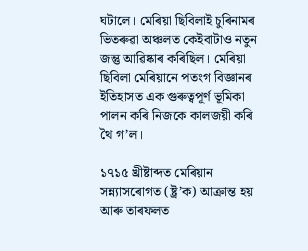ঘটালে। মেৰিয়া ছিবিলাই চুৰিনামৰ ভিতৰুৱা অঞ্চলত কেইবাটাও নতুন জন্তু আৱিষ্কাৰ কৰিছিল। মেৰিয়া ছিবিলা মেৰিয়ানে পতংগ বিজ্ঞানৰ ইতিহাসত এক গুৰুত্বপূৰ্ণ ভূমিকা পালন কৰি নিজকে কালজয়ী কৰি থৈ গ’ল।

১৭১৫ খ্ৰীষ্টাব্দত মেৰিয়ান সন্ন্যাসৰোগত (ষ্ট্র’ক) আক্রান্ত হয় আৰু তাৰফলত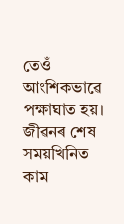তেওঁ আংশিকভাৱে পক্ষাঘাত হয়। জীৱনৰ শেষ সময়খিনিত কাম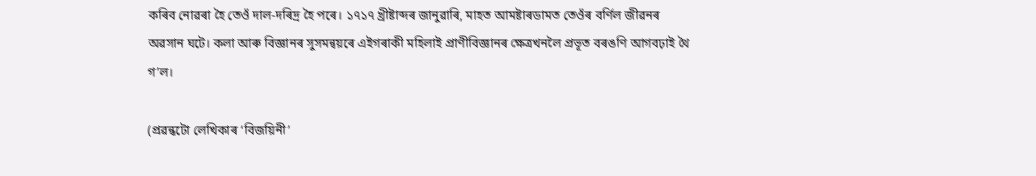কৰিব নোৱৰা হৈ তেওঁ দাল-দৰিদ্ৰ হৈ পৰে। ১৭১৭ খ্ৰীষ্টাব্দৰ জানুৱাৰি, মাহত আমষ্টাৰডামত তেওঁৰ বৰ্ণিল জীৱনৰ অৱসান ঘটে। কলা আৰু বিজ্ঞানৰ সুসমন্বয়ৰে এইগৰাকী মহিলাই প্ৰাণীবিজ্ঞানৰ ক্ষেত্ৰখনলৈ প্ৰভূত বৰঙণি আগবঢ়াই থৈ গ’ল।

(প্ৰৱন্ধটো লেখিকাৰ ‘বিজয়িনী’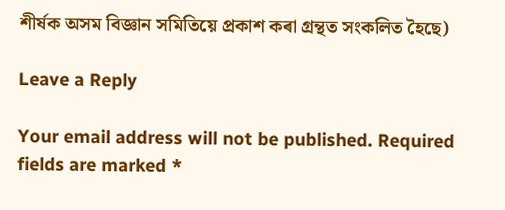শীৰ্ষক অসম বিজ্ঞান সমিতিয়ে প্ৰকাশ কৰা গ্ৰন্থত সংকলিত হৈছে)

Leave a Reply

Your email address will not be published. Required fields are marked *